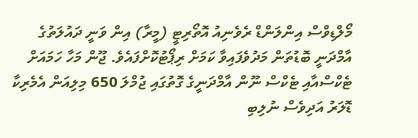މޯލްޑިވްސް އިންލަންޑް ރެވެނިއު އޮތޯރިޓީ (މީރާ) އިން ވަނީ ދައުލަތުގެ އާމްދަނީ ބޮޑުތަން މަދުވެފައިވާ ކަމަށް ރިޕޯޓުކޮށްފައެވެ. ޖޫން މަހާ ހަމައަށް ޓެކްސްއާއި ޓެކްސް ނޫން އާމްދަނީގެ ގޮތުގައި ޖުމްލަ 650 މިލިއަން އެމެރިކާ ޑޮލަރު އަދިވެސް ނުލިބި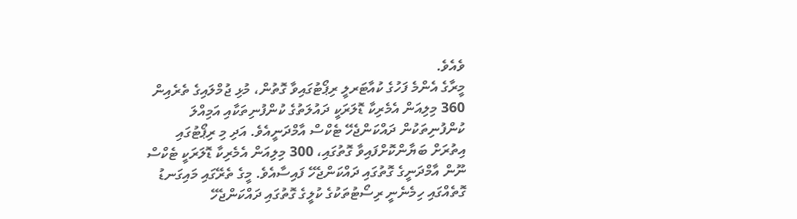ވެއެވެ.
މީރާގެ އެންމެ ފަހުގެ ކުއާޓަރލީ ރިޕޯޓުގައިވާ ގޮތުން، މުޅި ޖުމްލައިގެ ތެރެއިން 360 މިލިއަން އެމެރިކާ ޑޮލަރަކީ ދައުލަތުގެ ކުންފުނިތަކާއި އަމިއްލަ ކުންފުނިތަކުން ދައްކަންޖެހޭ ޓެކްސް އާމްދަނީއެވެ. އަދި މި ރިޕޯޓުގައި އިތުރަށް ބަޔާންކޮށްފައިވާ ގޮތުގައި، 300 މިލިއަން އެމެރިކާ ޑޮލަރަކީ ޓެކްސް ނޫން އާމްދަނީގެ ގޮތުގައި ދައްކަންޖެހޭ ފައިސާއެވެ. މީގެ ތެރޭގައި މައިގަނޑު ގޮތެއްގައި ހިމެނެނީ ރިސޯޓުތަކުގެ ކުލީގެ ގޮތުގައި ދައްކަންޖެހޭ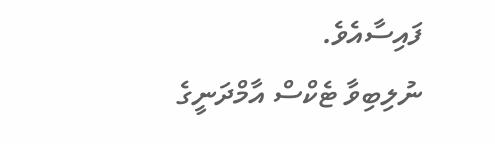ފައިސާއެވެ.
ނުލިބިވާ ޓެކްސް އާމްދަނީގެ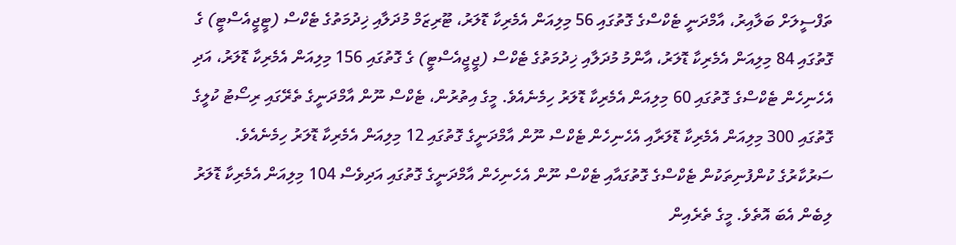ތަފްސީލަށް ބަލާއިރު، އާމްދަނީ ޓެކްސްގެ ގޮތުގައި 56 މިލިއަން އެމެރިކާ ޑޮލަރު، ޓޫރިޒަމް މުދަލާއި ޚިދުމަތުގެ ޓެކްސް (ޓީޖީއެސްޓީ) ގެ ގޮތުގައި 84 މިލިއަން އެމެރިކާ ޑޮލަރު، އާންމު މުދަލާއި ޚިދުމަތުގެ ޓެކްސް (ޖީޖީއެސްޓީ) ގެ ގޮތުގައި 156 މިލިއަން އެމެރިކާ ޑޮލަރު، އަދި އެހެނިހެން ޓެކްސްގެ ގޮތުގައި 60 މިލިއަން އެމެރިކާ ޑޮލަރު ހިމެނެއެވެ. މީގެ އިތުރުން، ޓެކްސް ނޫން އާމްދަނީގެ ތެރޭގައި ރިސޯޓު ކުލީގެ ގޮތުގައި 300 މިލިއަން އެމެރިކާ ޑޮލަރާއި އެހެނިހެން ޓެކްސް ނޫން އާމްދަނީގެ ގޮތުގައި 12 މިލިއަން އެމެރިކާ ޑޮލަރު ހިމެނެއެވެ.
ސަރުކާރުގެ ކުންފުނިތަކުން ޓެކްސްގެ ގޮތުގައާއި ޓެކްސް ނޫން އެހެނިހެން އާމްދަނީގެ ގޮތުގައި އަދިވެސް 104 މިލިއަން އެމެރިކާ ޑޮލަރު ލިބެން އެބަ އޮތެވެ. މީގެ ތެރެއިން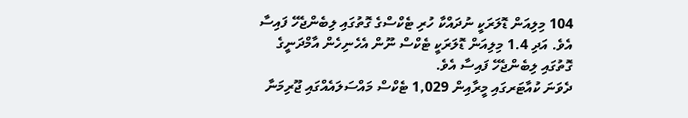104 މިލިއަން ޑޮލަރަކީ ނުދައްކާ ހުރި ޓެކްސްގެ ގޮތުގައި ލިބެންޖެހޭ ފައިސާ އެވެ. އަދި 1.4 މިލިއަން ޑޮލަރަކީ ޓެކްސް ނޫން އެހެނިހެން އާމްދަނީގެ ގޮތުގައި ލިބެންޖެހޭ ފައިސާ އެވެ.
ދެވަނަ ކުއާޓަރގައި މީރާއިން 1,029 ޓެކްސް މައްސަލައެއްގައި ޖޫރިމަނާ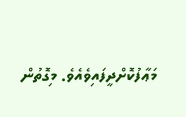މަޢާފުކޮށްދީފައިވެއެވެ. މިގޮތުން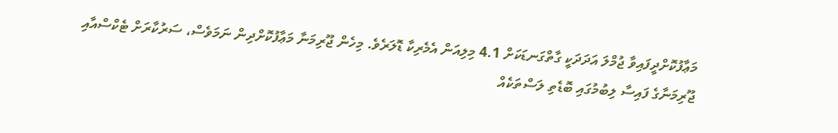މަޢާފުކޮށްދީފައިވާ ޖުމްލަ އަދަދަކީ ގާތްގަނޑަކަށް 4.1 މިލިއަން އެމެރިކާ ޑޮލަރެވެ. މިހެން ޖޫރިމަނާ މަޢާފުކޮށްދިން ނަމަވެސް، ސަރުކާރަށް ޓެކްސްއާއި ޖޫރިމަނާގެ ފައިސާ ލިބުމުގައި ބޮޑެތި ލަސްތަކެއް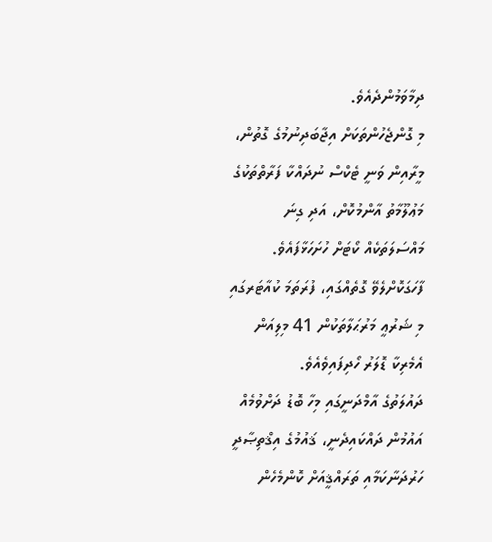ދިމާވަމުންދެއެވެ.
މި ގޮންޖެހުންތަކަށް އިޖާބަދިނުމުގެ ގޮތުން، މީރާއިން ވަނީ ޓެކްސް ނުދައްކާ ފަރާތްތަކުގެ މަޢުލޫމާތު އާންމުކޮށް، އަދި ގިނަ މައްސަލަތަކެއް ކޯޓަށް ހުށަހަޅާފައެވެ. ފާހަގަކޮށްލެވޭ ގޮތެއްގައި، ފުރަތަމަ ކުއާޓަރގައި މި ޝަރުޢީ މަރުޙަލާތަކުން 41 މިލިއަން އެމެރިކާ ޑޮލަރު ހޯދިފައިވެއެވެ.
ދައުލަތުގެ އާމްދަނީގައި މިހާ ބޮޑު ދަށްވުމެއް އައުމުން ދައްކައިދެނީ، ޤައުމުގެ އިޤްތިޞާދީ ހަރުދަނާކަމާއި ތަރައްޤީއަށް ކޮންމެހެން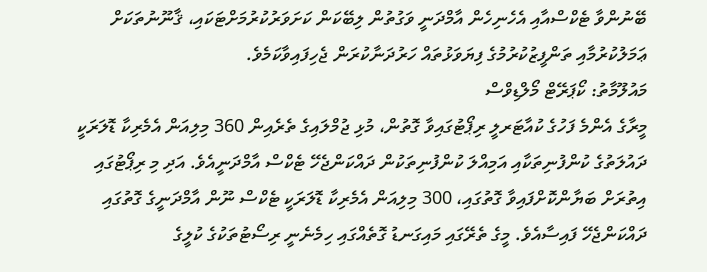ބޭނުންވާ ޓެކްސްއާއި އެހެނިހެން އާމްދަނީ ވަގުތުން ލިބޭކަން ކަށަވަރުކުރުމަށްޓަކައި، ޤާނޫނުތަކަށް ޢަމަލުކުރުމާއި ތަންފީޒުކުރުމުގެ ފިޔަވަޅުތައް ހަރުދަނާކުރަން ޖެހިފައިވާކަމެވެ.
މައުލޫމާތު: ކޯޕަރޭޓް މޯލްޑިވްސް
މީރާގެ އެންމެ ފަހުގެ ކުއާޓަރލީ ރިޕޯޓުގައިވާ ގޮތުން، މުޅި ޖުމްލައިގެ ތެރެއިން 360 މިލިއަން އެމެރިކާ ޑޮލަރަކީ ދައުލަތުގެ ކުންފުނިތަކާއި އަމިއްލަ ކުންފުނިތަކުން ދައްކަންޖެހޭ ޓެކްސް އާމްދަނީއެވެ. އަދި މި ރިޕޯޓުގައި އިތުރަށް ބަޔާންކޮށްފައިވާ ގޮތުގައި، 300 މިލިއަން އެމެރިކާ ޑޮލަރަކީ ޓެކްސް ނޫން އާމްދަނީގެ ގޮތުގައި ދައްކަންޖެހޭ ފައިސާއެވެ. މީގެ ތެރޭގައި މައިގަނޑު ގޮތެއްގައި ހިމެނެނީ ރިސޯޓުތަކުގެ ކުލީގެ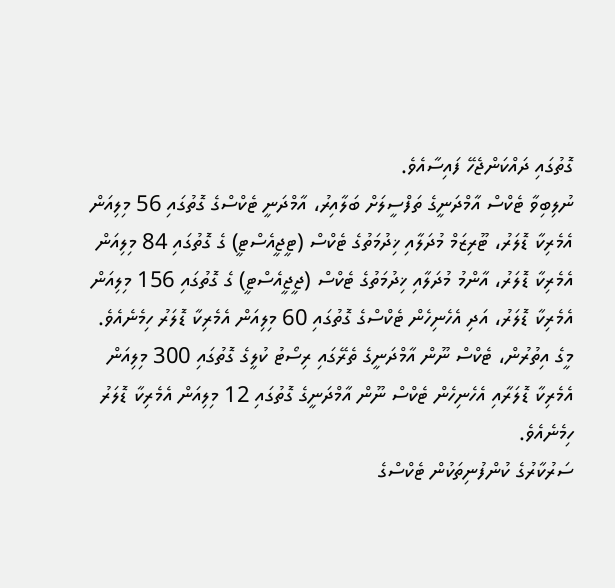ގޮތުގައި ދައްކަންޖެހޭ ފައިސާއެވެ.
ނުލިބިވާ ޓެކްސް އާމްދަނީގެ ތަފްސީލަށް ބަލާއިރު، އާމްދަނީ ޓެކްސްގެ ގޮތުގައި 56 މިލިއަން އެމެރިކާ ޑޮލަރު، ޓޫރިޒަމް މުދަލާއި ޚިދުމަތުގެ ޓެކްސް (ޓީޖީއެސްޓީ) ގެ ގޮތުގައި 84 މިލިއަން އެމެރިކާ ޑޮލަރު، އާންމު މުދަލާއި ޚިދުމަތުގެ ޓެކްސް (ޖީޖީއެސްޓީ) ގެ ގޮތުގައި 156 މިލިއަން އެމެރިކާ ޑޮލަރު، އަދި އެހެނިހެން ޓެކްސްގެ ގޮތުގައި 60 މިލިއަން އެމެރިކާ ޑޮލަރު ހިމެނެއެވެ. މީގެ އިތުރުން، ޓެކްސް ނޫން އާމްދަނީގެ ތެރޭގައި ރިސޯޓު ކުލީގެ ގޮތުގައި 300 މިލިއަން އެމެރިކާ ޑޮލަރާއި އެހެނިހެން ޓެކްސް ނޫން އާމްދަނީގެ ގޮތުގައި 12 މިލިއަން އެމެރިކާ ޑޮލަރު ހިމެނެއެވެ.
ސަރުކާރުގެ ކުންފުނިތަކުން ޓެކްސްގެ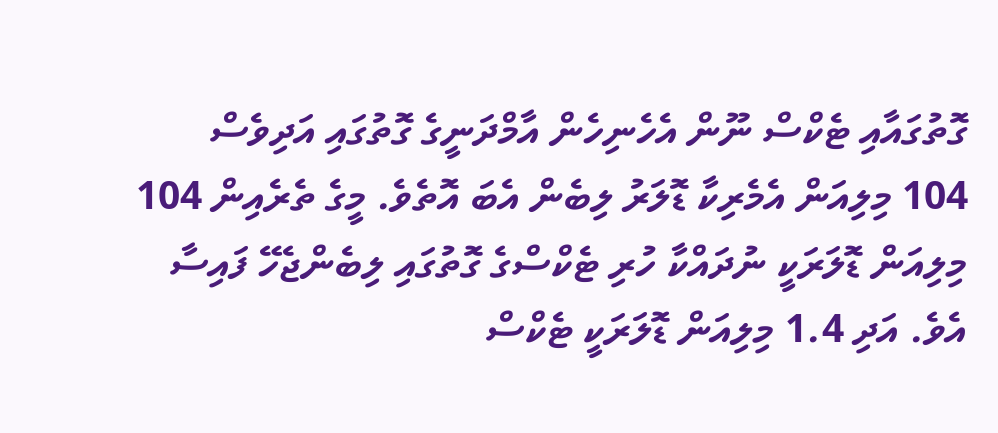ގޮތުގައާއި ޓެކްސް ނޫން އެހެނިހެން އާމްދަނީގެ ގޮތުގައި އަދިވެސް 104 މިލިއަން އެމެރިކާ ޑޮލަރު ލިބެން އެބަ އޮތެވެ. މީގެ ތެރެއިން 104 މިލިއަން ޑޮލަރަކީ ނުދައްކާ ހުރި ޓެކްސްގެ ގޮތުގައި ލިބެންޖެހޭ ފައިސާ އެވެ. އަދި 1.4 މިލިއަން ޑޮލަރަކީ ޓެކްސް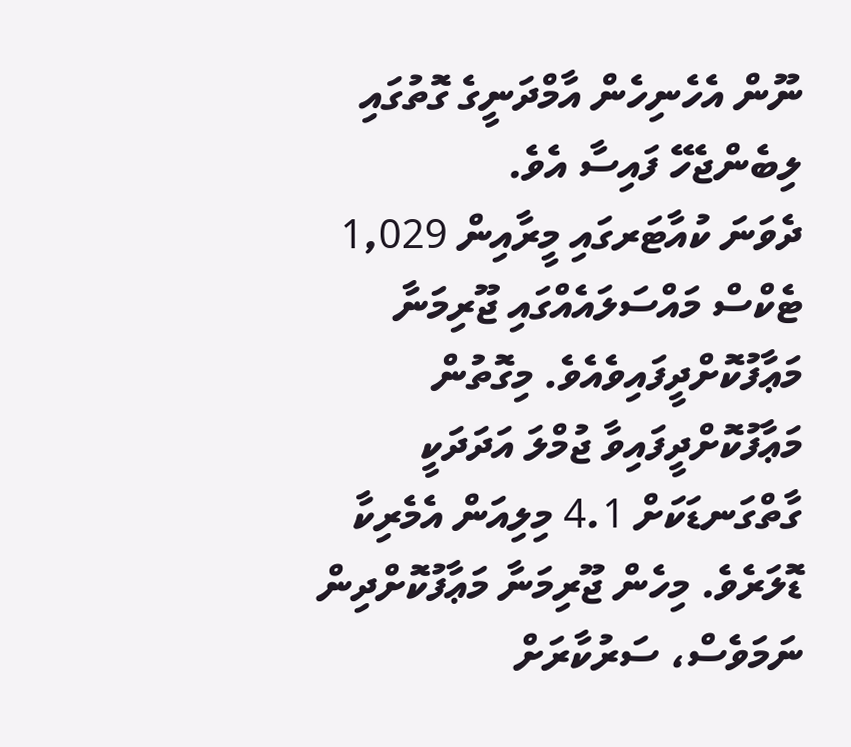ނޫން އެހެނިހެން އާމްދަނީގެ ގޮތުގައި ލިބެންޖެހޭ ފައިސާ އެވެ.
ދެވަނަ ކުއާޓަރގައި މީރާއިން 1,029 ޓެކްސް މައްސަލައެއްގައި ޖޫރިމަނާ މަޢާފުކޮށްދީފައިވެއެވެ. މިގޮތުން މަޢާފުކޮށްދީފައިވާ ޖުމްލަ އަދަދަކީ ގާތްގަނޑަކަށް 4.1 މިލިއަން އެމެރިކާ ޑޮލަރެވެ. މިހެން ޖޫރިމަނާ މަޢާފުކޮށްދިން ނަމަވެސް، ސަރުކާރަށް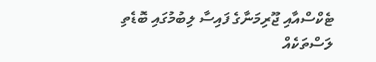ޓެކްސްއާއި ޖޫރިމަނާގެ ފައިސާ ލިބުމުގައި ބޮޑެތި ލަސްތަކެއް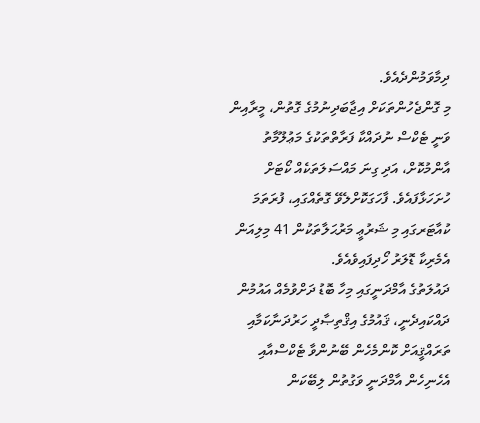ދިމާވަމުންދެއެވެ.
މި ގޮންޖެހުންތަކަށް އިޖާބަދިނުމުގެ ގޮތުން، މީރާއިން ވަނީ ޓެކްސް ނުދައްކާ ފަރާތްތަކުގެ މަޢުލޫމާތު އާންމުކޮށް، އަދި ގިނަ މައްސަލަތަކެއް ކޯޓަށް ހުށަހަޅާފައެވެ. ފާހަގަކޮށްލެވޭ ގޮތެއްގައި، ފުރަތަމަ ކުއާޓަރގައި މި ޝަރުޢީ މަރުޙަލާތަކުން 41 މިލިއަން އެމެރިކާ ޑޮލަރު ހޯދިފައިވެއެވެ.
ދައުލަތުގެ އާމްދަނީގައި މިހާ ބޮޑު ދަށްވުމެއް އައުމުން ދައްކައިދެނީ، ޤައުމުގެ އިޤްތިޞާދީ ހަރުދަނާކަމާއި ތަރައްޤީއަށް ކޮންމެހެން ބޭނުންވާ ޓެކްސްއާއި އެހެނިހެން އާމްދަނީ ވަގުތުން ލިބޭކަން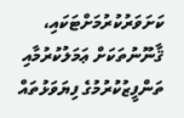ކަށަވަރުކުރުމަށްޓަކައި، ޤާނޫނުތަކަށް ޢަމަލުކުރުމާއި ތަންފީޒުކުރުމުގެ ފިޔަވަޅުތައް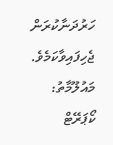ހަރުދަނާކުރަން ޖެހިފައިވާކަމެވެ.
މައުލޫމާތު: ކޯޕަރޭޓް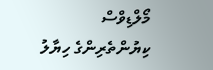މޯލްޑިވްސް
ކިޔުންތެރިންގެ ހިޔާލު